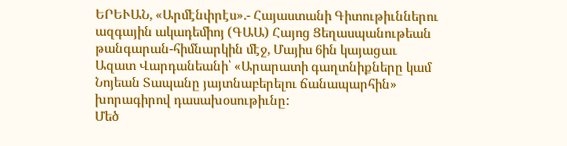ԵՐԵՒԱՆ, «Արմէնփրէս».- Հայաստանի Գիտութիւններու ազգային ակադեմիոյ (ԳԱԱ) Հայոց Ցեղասպանութեան թանգարան-հիմնարկին մէջ, Մայիս 6ին կայացաւ Ազատ Վարդանեանի՝ «Արարատի գաղտնիքները կամ Նոյեան Տապանը յայտնաբերելու ճանապարհին» խորագիրով դասախօսութիւնը:
Մեծ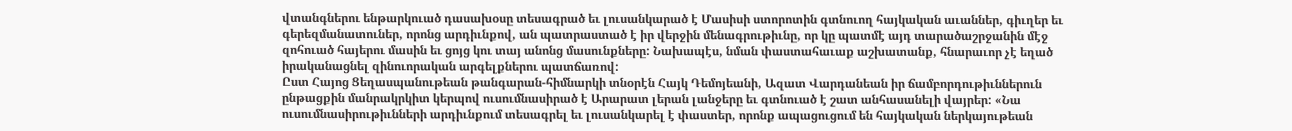վտանգներու ենթարկուած դասախօսը տեսագրած եւ լուսանկարած է Մասիսի ստորոտին գտնուող հայկական աւաններ, գիւղեր եւ գերեզմանատուներ, որոնց արդիւնքով, ան պատրաստած է իր վերջին մենագրութիւնը, որ կը պատմէ այդ տարածաշրջանին մէջ զոհուած հայերու մասին եւ ցոյց կու տայ անոնց մասունքները: Նախապէս, նման փաստահաւաք աշխատանք, հնարաւոր չէ եղած իրականացնել զինուորական արգելքներու պատճառով:
Ըստ Հայոց Ցեղասպանութեան թանգարան-հիմնարկի տնօրէն Հայկ Դեմոյեանի, Ազատ Վարդանեան իր ճամբորդութիւններուն ընթացքին մանրակրկիտ կերպով ուսումնասիրած է Արարատ լերան լանջերը եւ գտնուած է շատ անհասանելի վայրեր: «Նա ուսումնասիրութիւնների արդիւնքում տեսագրել եւ լուսանկարել է փաստեր, որոնք ապացուցում են հայկական ներկայութեան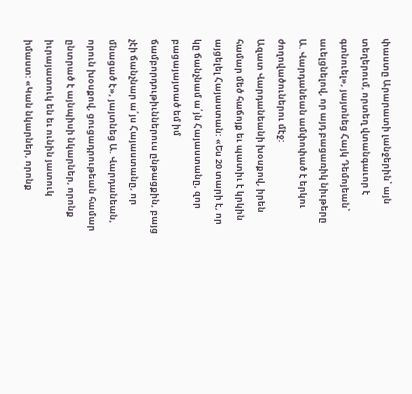փաստը Արարատի լանջերին՝ այն տեղերում, որտեղ վտանգաւոր է գտնուել», յայտնեց Հայկ Դեմոյեան՝ աւելցնելով, որ այդ բացառիկ նիւթերը Ա. Վարդանեան ամփոփած է երկու ժողովածուներու մէջ:
Ազատ Վարդանեանի խօսքով, իրեն համար մեծ հաճոյք եւ պատիւ է կրկին այցելել Հայաստան: «Ես 20 տարի է, որ կը ճանչնամ ա՛յն Հայաստանը, զոր բացայայտած եմ իմ ճամբորդութիւններուս ընթացքին, բայց չէի ճանչնար ա՛յս Հայաստանը, որ մնացած է», յայտնեց Ա. Վարդանեան, որուն խօսքով, ցուցադրութեան համար ընտրած է այնպիսի նկարներ, որոնք իւրայատուկ են եւ ունին յատուկ իմաստ: «Կան նկարներ, որոնք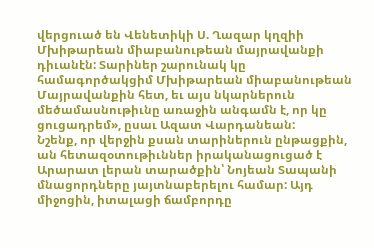վերցուած են Վենետիկի Ս. Ղազար կղզիի Մխիթարեան միաբանութեան մայրավանքի դիւանէն: Տարիներ շարունակ կը համագործակցիմ Մխիթարեան միաբանութեան Մայրավանքին հետ, եւ այս նկարներուն մեծամասնութիւնը առաջին անգամն է, որ կը ցուցադրեմ», ըսաւ Ազատ Վարդանեան:
Նշենք, որ վերջին քսան տարիներուն ընթացքին, ան հետազօտութիւններ իրականացուցած է Արարատ լերան տարածքին՝ Նոյեան Տապանի մնացորդները յայտնաբերելու համար: Այդ միջոցին, իտալացի ճամբորդը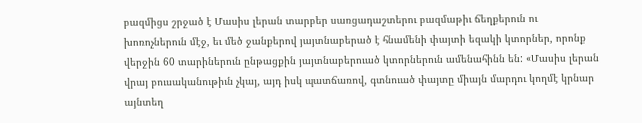բազմիցս շրջած է Մասիս լերան տարբեր սառցադաշտերու բազմաթիւ ճեղքերուն ու խոռոչներուն մէջ, եւ մեծ ջանքերով յայտնաբերած է հնամենի փայտի եզակի կտորներ, որոնք վերջին 60 տարիներուն ընթացքին յայտնաբերուած կտորներուն ամենահինն են: «Մասիս լերան վրայ բուսականութիւն չկայ, այդ իսկ պատճառով, գտնուած փայտը միայն մարդու կողմէ կրնար այնտեղ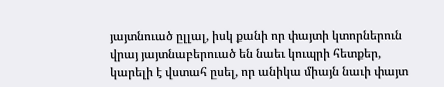յայտնուած ըլլալ, իսկ քանի որ փայտի կտորներուն վրայ յայտնաբերուած են նաեւ կուպրի հետքեր, կարելի է վստահ ըսել, որ անիկա միայն նաւի փայտ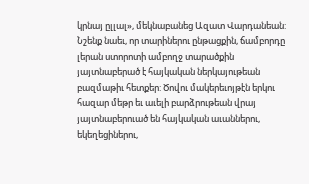կրնայ ըլլալ», մեկնաբանեց Ազատ Վարդանեան:
Նշենք նաեւ, որ տարիներու ընթացքին, ճամբորդը լերան ստորոտի ամբողջ տարածքին յայտնաբերած է հայկական ներկայութեան բազմաթիւ հետքեր: Ծովու մակերեւոյթէն երկու հազար մեթր եւ աւելի բարձրութեան վրայ յայտնաբերուած են հայկական աւաններու, եկեղեցիներու,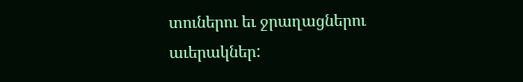տուներու եւ ջրաղացներու աւերակներ: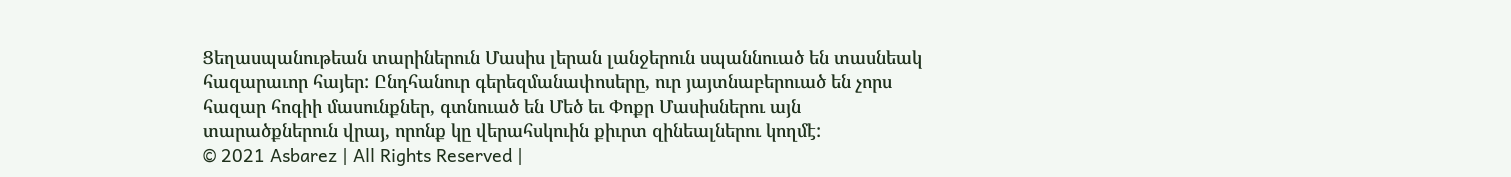Ցեղասպանութեան տարիներուն Մասիս լերան լանջերուն սպաննուած են տասնեակ հազարաւոր հայեր: Ընդհանուր գերեզմանափոսերը, ուր յայտնաբերուած են չորս հազար հոգիի մասունքներ, գտնուած են Մեծ եւ Փոքր Մասիսներու այն տարածքներուն վրայ, որոնք կը վերահսկուին քիւրտ զինեալներու կողմէ:
© 2021 Asbarez | All Rights Reserved |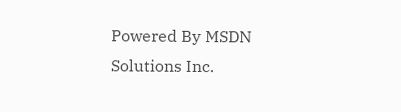Powered By MSDN Solutions Inc.